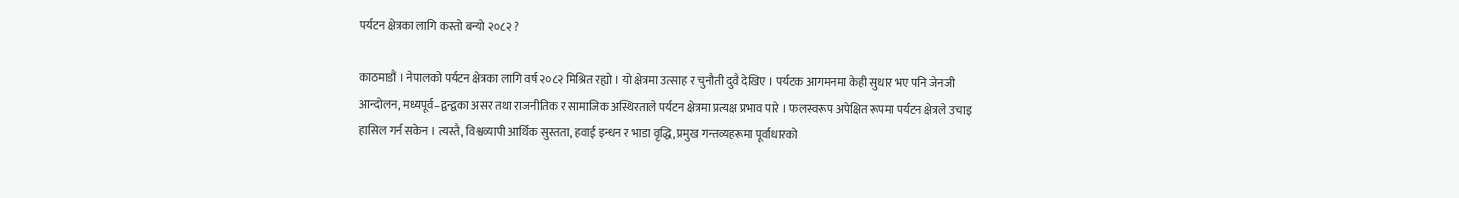पर्यटन क्षेत्रका लागि कस्तो बन्यो २०८२ ?

काठमाडौं । नेपालको पर्यटन क्षेत्रका लागि वर्ष २०८२ मिश्रित रह्यो । यो क्षेत्रमा उत्साह र चुनौती दुवै देखिए । पर्यटक आगमनमा केही सुधार भए पनि जेनजी आन्दोलन, मध्यपूर्व–द्वन्द्वका असर तथा राजनीतिक र सामाजिक अस्थिरताले पर्यटन क्षेत्रमा प्रत्यक्ष प्रभाव पारे । फलस्वरूप अपेक्षित रूपमा पर्यटन क्षेत्रले उचाइ हासिल गर्न सकेन । त्यस्तै, विश्वव्यापी आर्थिक सुस्तता, हवाई इन्धन र भाडा वृद्धि, प्रमुख गन्तव्यहरूमा पूर्वाधारको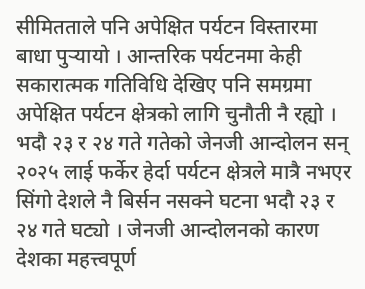सीमितताले पनि अपेक्षित पर्यटन विस्तारमा बाधा पुर्‍यायो । आन्तरिक पर्यटनमा केही सकारात्मक गतिविधि देखिए पनि समग्रमा अपेक्षित पर्यटन क्षेत्रको लागि चुनौती नै रह्यो । भदौ २३ र २४ गते गतेको जेनजी आन्दोलन सन् २०२५ लाई फर्केर हेर्दा पर्यटन क्षेत्रले मात्रै नभएर सिंगो देशले नै बिर्सन नसक्ने घटना भदौ २३ र २४ गते घट्यो । जेनजी आन्दोलनको कारण देशका महत्त्वपूर्ण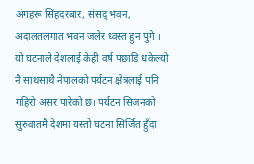अंगहरू सिंहदरबार, संसद् भवन, अदालतलगात भवन जलेर ध्वस्त हुन पुगे । यो घटनाले देशलाई केही वर्ष पछाडि धकेल्यो नै साथसाथै नेपालको पर्यटन क्षेत्रलाई पनि गहिरो असर पारेको छ। पर्यटन सिजनको सुरुवातमै देशमा यस्तो घटना सिर्जित हुँदा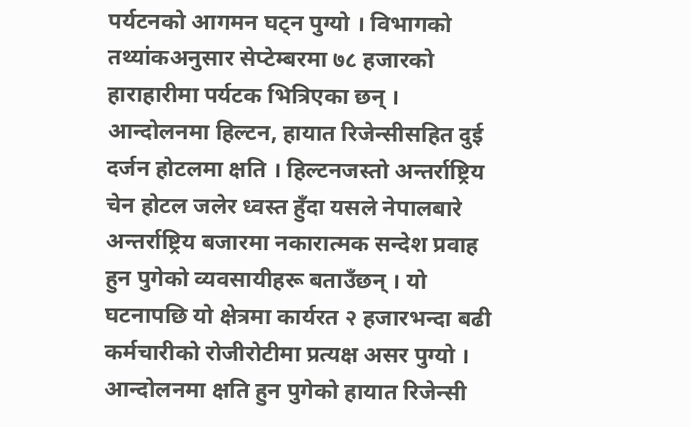पर्यटनको आगमन घट्न पुग्यो । विभागको तथ्यांकअनुसार सेप्टेम्बरमा ७८ हजारको हाराहारीमा पर्यटक भित्रिएका छन् । आन्दोलनमा हिल्टन, हायात रिजेन्सीसहित दुई दर्जन होटलमा क्षति । हिल्टनजस्तो अन्तर्राष्ट्रिय चेन होटल जलेर ध्वस्त हुँदा यसले नेपालबारे अन्तर्राष्ट्रिय बजारमा नकारात्मक सन्देश प्रवाह हुन पुगेको व्यवसायीहरू बताउँछन् । यो घटनापछि यो क्षेत्रमा कार्यरत २ हजारभन्दा बढी कर्मचारीको रोजीरोटीमा प्रत्यक्ष असर पुग्यो । आन्दोलनमा क्षति हुन पुगेको हायात रिजेन्सी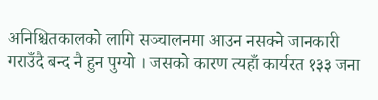अनिश्चितकालको लागि सञ्चालनमा आउन नसक्ने जानकारी गराउँदै बन्द नै हुन पुग्यो । जसको कारण त्यहाँ कार्यरत १३३ जना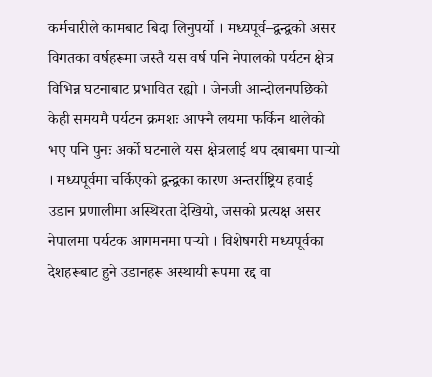कर्मचारीले कामबाट बिदा लिनुपर्यो । मध्यपूर्व–द्वन्द्वको असर विगतका वर्षहरूमा जस्तै यस वर्ष पनि नेपालको पर्यटन क्षेत्र विभिन्न घटनाबाट प्रभावित रह्यो । जेनजी आन्दोलनपछिको केही समयमै पर्यटन क्रमशः आफ्नै लयमा फर्किन थालेको भए पनि पुनः अर्को घटनाले यस क्षेत्रलाई थप दबाबमा पार्‍यो । मध्यपूर्वमा चर्किएको द्वन्द्वका कारण अन्तर्राष्ट्रिय हवाई उडान प्रणालीमा अस्थिरता देखियो, जसको प्रत्यक्ष असर नेपालमा पर्यटक आगमनमा पर्‍यो । विशेषगरी मध्यपूर्वका देशहरूबाट हुने उडानहरू अस्थायी रूपमा रद्द वा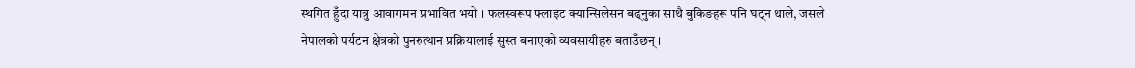स्थगित हुँदा यात्रु आवागमन प्रभावित भयो । फलस्वरूप फ्लाइट क्यान्सिलेसन बढ्नुका साथै बुकिङहरू पनि घट्न थाले, जसले नेपालको पर्यटन क्षेत्रको पुनरुत्थान प्रक्रियालाई सुस्त बनाएको व्यवसायीहरु बताउँछन् ।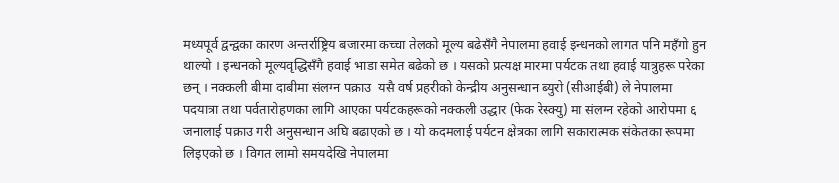मध्यपूर्व द्वन्द्वका कारण अन्तर्राष्ट्रिय बजारमा कच्चा तेलको मूल्य बढेसँगै नेपालमा हवाई इन्धनको लागत पनि महँगो हुन थाल्यो । इन्धनको मूल्यवृद्धिसँगै हवाई भाडा समेत बढेको छ । यसको प्रत्यक्ष मारमा पर्यटक तथा हवाई यात्रुहरू परेका छन् । नक्कली बीमा दाबीमा संलग्न पक्राउ  यसै वर्ष प्रहरीको केन्द्रीय अनुसन्धान ब्युरो (सीआईबी) ले नेपालमा पदयात्रा तथा पर्वतारोहणका लागि आएका पर्यटकहरूको नक्कली उद्धार (फेक रेस्क्यु) मा संलग्न रहेको आरोपमा ६ जनालाई पक्राउ गरी अनुसन्धान अघि बढाएको छ । यो कदमलाई पर्यटन क्षेत्रका लागि सकारात्मक संकेतका रूपमा लिइएको छ । विगत लामो समयदेखि नेपालमा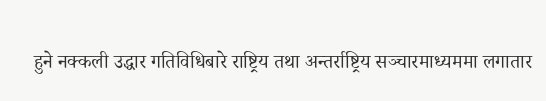हुने नक्कली उद्धार गतिविधिबारे राष्ट्रिय तथा अन्तर्राष्ट्रिय सञ्चारमाध्यममा लगातार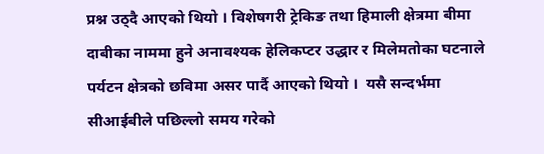प्रश्न उठ्दै आएको थियो । विशेषगरी ट्रेकिङ तथा हिमाली क्षेत्रमा बीमा दाबीका नाममा हुने अनावश्यक हेलिकप्टर उद्धार र मिलेमतोका घटनाले पर्यटन क्षेत्रको छविमा असर पार्दै आएको थियो ।  यसै सन्दर्भमा सीआईबीले पछिल्लो समय गरेको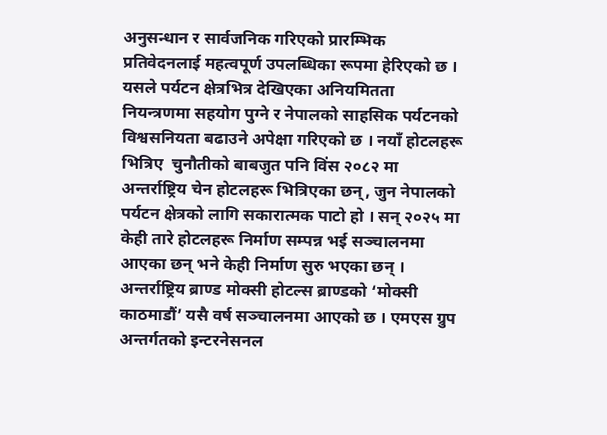अनुसन्धान र सार्वजनिक गरिएको प्रारम्भिक प्रतिवेदनलाई महत्वपूर्ण उपलब्धिका रूपमा हेरिएको छ । यसले पर्यटन क्षेत्रभित्र देखिएका अनियमितता नियन्त्रणमा सहयोग पुग्ने र नेपालको साहसिक पर्यटनको विश्वसनियता बढाउने अपेक्षा गरिएको छ । नयाँ होटलहरू भित्रिए  चुनौतीको बाबजुत पनि विंस २०८२ मा अन्तर्राष्ट्रिय चेन होटलहरू भित्रिएका छन्, जुन नेपालको पर्यटन क्षेत्रको लागि सकारात्मक पाटो हो । सन् २०२५ मा केही तारे होटलहरू निर्माण सम्पन्न भई सञ्चालनमा आएका छन् भने केही निर्माण सुरु भएका छन् । अन्तर्राष्ट्रिय ब्राण्ड मोक्सी होटल्स ब्राण्डको ‘मोक्सी काठमाडौं’ यसै वर्ष सञ्चालनमा आएको छ । एमएस ग्रुप अन्तर्गतको इन्टरनेसनल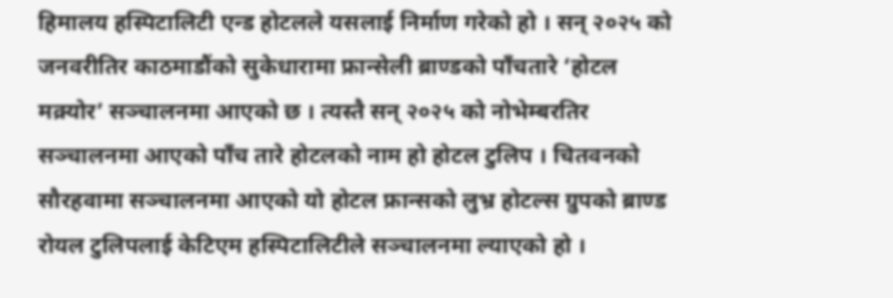हिमालय हस्पिटालिटी एन्ड होटलले यसलाई निर्माण गरेको हो । सन् २०२५ को जनवरीतिर काठमाडौंको सुकेधारामा फ्रान्सेली ब्राण्डको पाँचतारे ‘होटल मक्र्योर’ सञ्चालनमा आएको छ । त्यस्तै सन् २०२५ को नोभेम्बरतिर सञ्चालनमा आएको पाँच तारे होटलको नाम हो होटल टुलिप । चितवनको सौरहवामा सञ्चालनमा आएको यो होटल फ्रान्सको लुभ्र होटल्स ग्रुपको ब्राण्ड रोयल टुलिपलाई केटिएम हस्पिटालिटीले सञ्चालनमा ल्याएको हो ।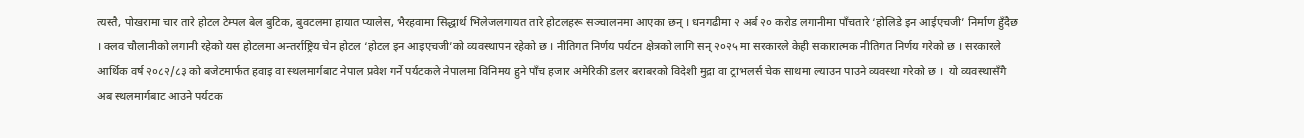त्यस्तै, पोखरामा चार तारे होटल टेम्पल बेल बुटिक, बुवटलमा हायात प्यालेस, भैरहवामा सिद्धार्थ भिलेजलगायत तारे होटलहरू सञ्चालनमा आएका छन् । धनगढीमा २ अर्ब २० करोड लगानीमा पाँचतारे ‘होलिडे इन आईएचजी’ निर्माण हुँदैछ । क्लव चौलानीको लगानी रहेको यस होटलमा अन्तर्राष्ट्रिय चेन होटल ‘होटल इन आइएचजी’को व्यवस्थापन रहेको छ । नीतिगत निर्णय पर्यटन क्षेत्रको लागि सन् २०२५ मा सरकारले केही सकारात्मक नीतिगत निर्णय गरेको छ । सरकारले आर्थिक वर्ष २०८२/८३ को बजेटमार्फत हवाइ वा स्थलमार्गबाट नेपाल प्रवेश गर्ने पर्यटकले नेपालमा विनिमय हुने पाँच हजार अमेरिकी डलर बराबरको विदेशी मुद्रा वा ट्राभलर्स चेक साथमा ल्याउन पाउने व्यवस्था गरेको छ ।  यो व्यवस्थासँगै अब स्थलमार्गबाट आउने पर्यटक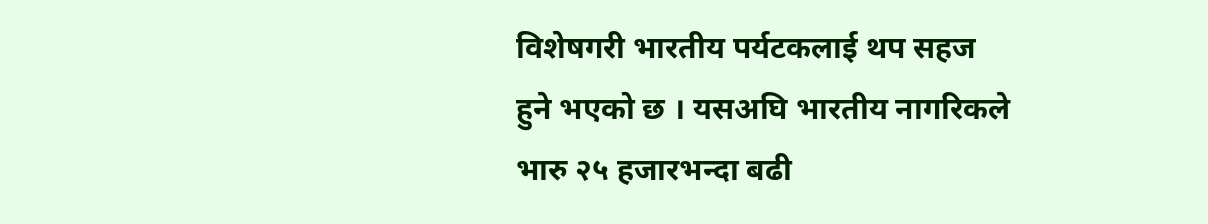विशेषगरी भारतीय पर्यटकलाई थप सहज हुने भएको छ । यसअघि भारतीय नागरिकले भारु २५ हजारभन्दा बढी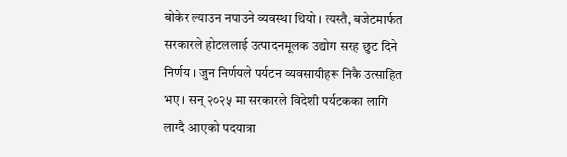बोकेर ल्याउन नपाउने व्यवस्था थियो । त्यस्तै, बजेटमार्फत सरकारले होटललाई उत्पादनमूलक उद्योग सरह छुट दिने निर्णय । जुन निर्णयले पर्यटन व्यवसायीहरू निकै उत्साहित भए । सन् २०२५ मा सरकारले विदेशी पर्यटकका लागि लाग्दै आएको पदयात्रा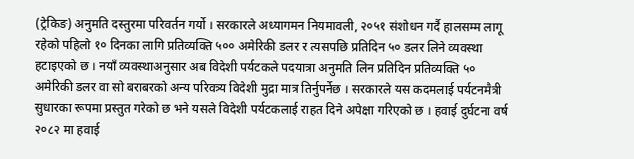(ट्रेकिङ) अनुमति दस्तुरमा परिवर्तन गर्यो । सरकारले अध्यागमन नियमावली, २०५१ संशोधन गर्दै हालसम्म लागू रहेको पहिलो १० दिनका लागि प्रतिव्यक्ति ५०० अमेरिकी डलर र त्यसपछि प्रतिदिन ५० डलर लिने व्यवस्था हटाइएको छ । नयाँ व्यवस्थाअनुसार अब विदेशी पर्यटकले पदयात्रा अनुमति लिन प्रतिदिन प्रतिव्यक्ति ५० अमेरिकी डलर वा सो बराबरको अन्य परिवत्र्य विदेशी मुद्रा मात्र तिर्नुपर्नेछ । सरकारले यस कदमलाई पर्यटनमैत्री सुधारका रूपमा प्रस्तुत गरेको छ भने यसले विदेशी पर्यटकलाई राहत दिने अपेक्षा गरिएको छ । हवाई दुर्घटना वर्ष २०८२ मा हवाई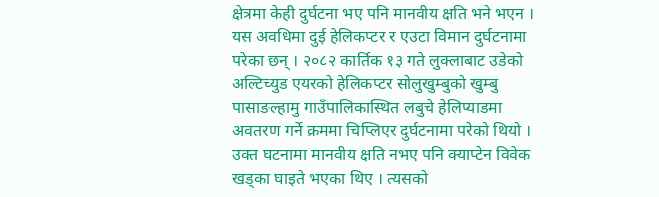क्षेत्रमा केही दुर्घटना भए पनि मानवीय क्षति भने भएन । यस अवधिमा दुई हेलिकप्टर र एउटा विमान दुर्घटनामा परेका छन् । २०८२ कार्तिक १३ गते लुक्लाबाट उडेको अल्टिच्युड एयरको हेलिकप्टर सोलुखुम्बुको खुम्बु पासाङल्हामु गाउँपालिकास्थित लबुचे हेलिप्याडमा अवतरण गर्ने क्रममा चिप्लिएर दुर्घटनामा परेको थियो । उक्त घटनामा मानवीय क्षति नभए पनि क्याप्टेन विवेक खड्का घाइते भएका थिए । त्यसको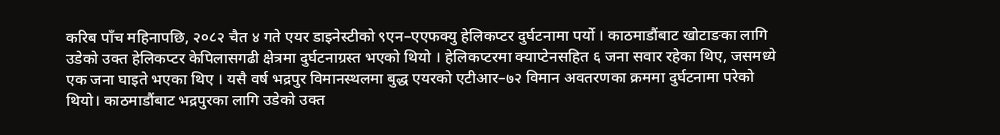करिब पाँच महिनापछि, २०८२ चैत ४ गते एयर डाइनेस्टीको ९एन–एएफक्यु हेलिकप्टर दुर्घटनामा पर्यो । काठमाडौंबाट खोटाङका लागि उडेको उक्त हेलिकप्टर केपिलासगढी क्षेत्रमा दुर्घटनाग्रस्त भएको थियो । हेलिकप्टरमा क्याप्टेनसहित ६ जना सवार रहेका थिए, जसमध्ये एक जना घाइते भएका थिए । यसै वर्ष भद्रपुर विमानस्थलमा बुद्ध एयरको एटीआर–७२ विमान अवतरणका क्रममा दुर्घटनामा परेको थियो। काठमाडौंबाट भद्रपुरका लागि उडेको उक्त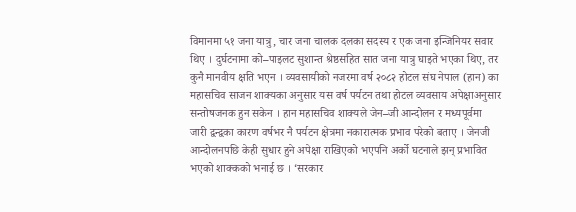विमानमा ५१ जना यात्रु, चार जना चालक दलका सदस्य र एक जना इन्जिनियर सवार थिए । दुर्घटनामा को–पाइलट सुशान्त श्रेष्ठसहित सात जना यात्रु घाइते भएका थिए, तर कुनै मानवीय क्षति भएन । व्यवसायीको नजरमा वर्ष २०८२ होटल संघ नेपाल (हान) का महासचिव साजन शाक्यका अनुसार यस वर्ष पर्यटन तथा होटल व्यवसाय अपेक्षाअनुसार सन्तोषजनक हुन सकेन । हान महासचिव शाक्यले जेन–जी आन्दोलन र मध्यपूर्वमा जारी द्वन्द्वका कारण वर्षभर नै पर्यटन क्षेत्रमा नकारात्मक प्रभाव परेको बताए । जेनजी आन्दोलनपछि केही सुधार हुने अपेक्षा राखिएको भएपनि अर्को घटनाले झन् प्रभावित भएको शाक्कको भनाई छ । ‘सरकार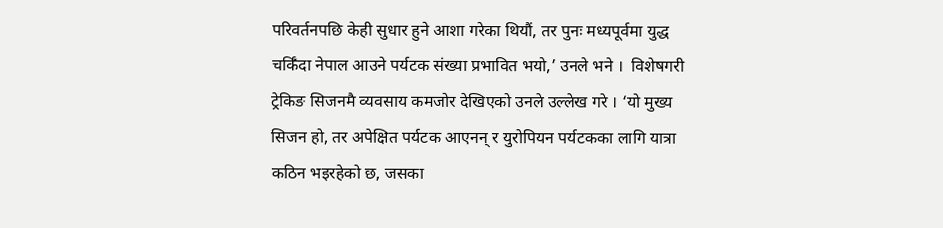परिवर्तनपछि केही सुधार हुने आशा गरेका थियौं, तर पुनः मध्यपूर्वमा युद्ध चर्किँदा नेपाल आउने पर्यटक संख्या प्रभावित भयो,’ उनले भने ।  विशेषगरी ट्रेकिङ सिजनमै व्यवसाय कमजोर देखिएको उनले उल्लेख गरे । ‘यो मुख्य सिजन हो, तर अपेक्षित पर्यटक आएनन् र युरोपियन पर्यटकका लागि यात्रा कठिन भइरहेको छ, जसका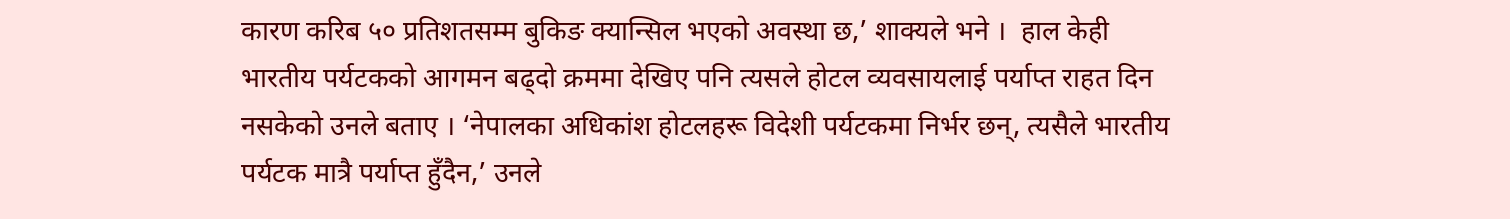कारण करिब ५० प्रतिशतसम्म बुकिङ क्यान्सिल भएको अवस्था छ,’ शाक्यले भने ।  हाल केही भारतीय पर्यटकको आगमन बढ्दो क्रममा देखिए पनि त्यसले होटल व्यवसायलाई पर्याप्त राहत दिन नसकेको उनले बताए । ‘नेपालका अधिकांश होटलहरू विदेशी पर्यटकमा निर्भर छन्, त्यसैले भारतीय पर्यटक मात्रै पर्याप्त हुँदैन,’ उनले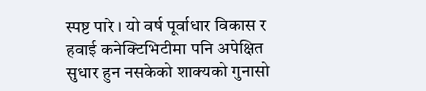स्पष्ट पारे । यो वर्ष पूर्वाधार विकास र हवाई कनेक्टिभिटीमा पनि अपेक्षित सुधार हुन नसकेको शाक्यको गुनासो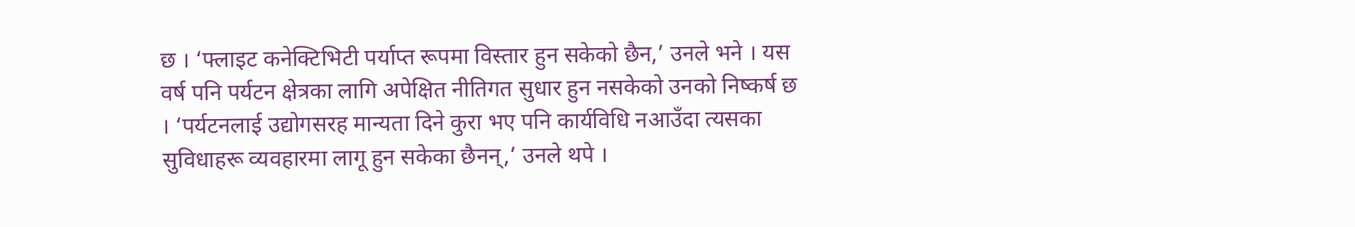छ । ‘फ्लाइट कनेक्टिभिटी पर्याप्त रूपमा विस्तार हुन सकेको छैन,’ उनले भने । यस वर्ष पनि पर्यटन क्षेत्रका लागि अपेक्षित नीतिगत सुधार हुन नसकेको उनको निष्कर्ष छ । ‘पर्यटनलाई उद्योगसरह मान्यता दिने कुरा भए पनि कार्यविधि नआउँदा त्यसका सुविधाहरू व्यवहारमा लागू हुन सकेका छैनन्,’ उनले थपे ।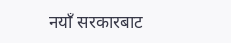नयाँ सरकारबाट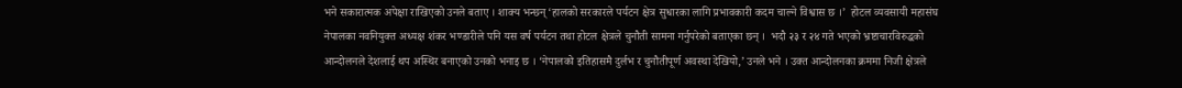भने सकारात्मक अपेक्षा राखिएको उनले बताए । शाक्य भन्छन् ‘हालको सरकारले पर्यटन क्षेत्र सुधारका लागि प्रभावकारी कदम चाल्ने विश्वास छ ।’  होटल व्यवसायी महासंघ नेपालका नवनियुक्त अध्यक्ष शंकर भण्डारीले पनि यस वर्ष पर्यटन तथा होटल क्षेत्रले चुनौती सामना गर्नुपरेको बताएका छन् ।  भदौ २३ र २४ गते भएको भ्रष्टाचारविरुद्धको आन्दोलनले देशलाई थप अस्थिर बनाएको उनको भनाइ छ । ‘नेपालको इतिहासमै दुर्लभ र चुनौतीपूर्ण अवस्था देखियो,’ उनले भने । उक्त आन्दोलनका क्रममा निजी क्षेत्रले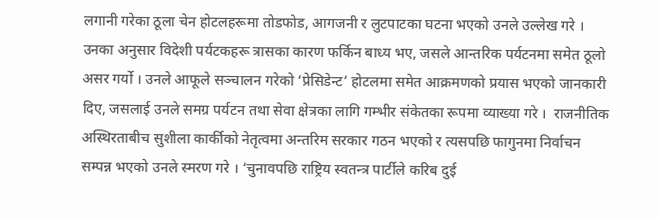लगानी गरेका ठूला चेन होटलहरूमा तोडफोड, आगजनी र लुटपाटका घटना भएको उनले उल्लेख गरे । उनका अनुसार विदेशी पर्यटकहरू त्रासका कारण फर्किन बाध्य भए, जसले आन्तरिक पर्यटनमा समेत ठूलो असर गर्यो । उनले आफूले सञ्चालन गरेको ‘प्रेसिडेन्ट’ होटलमा समेत आक्रमणको प्रयास भएको जानकारी दिए, जसलाई उनले समग्र पर्यटन तथा सेवा क्षेत्रका लागि गम्भीर संकेतका रूपमा व्याख्या गरे ।  राजनीतिक अस्थिरताबीच सुशीला कार्कीको नेतृत्वमा अन्तरिम सरकार गठन भएको र त्यसपछि फागुनमा निर्वाचन सम्पन्न भएको उनले स्मरण गरे । ‘चुनावपछि राष्ट्रिय स्वतन्त्र पार्टीले करिब दुई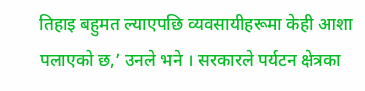तिहाइ बहुमत ल्याएपछि व्यवसायीहरूमा केही आशा पलाएको छ,’ उनले भने । सरकारले पर्यटन क्षेत्रका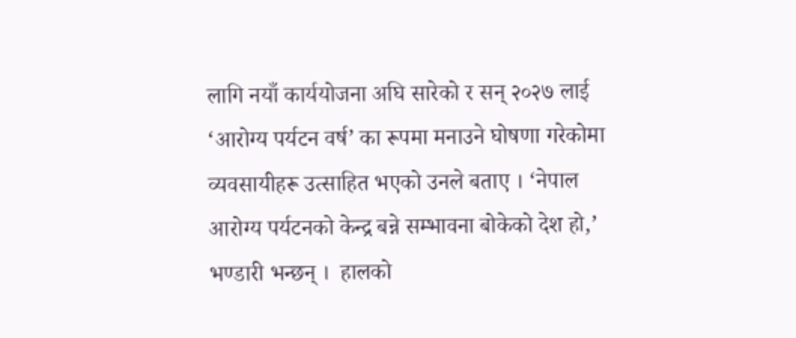लागि नयाँ कार्ययोजना अघि सारेको र सन् २०२७ लाई ‘आरोग्य पर्यटन वर्ष’ का रूपमा मनाउने घोषणा गरेकोमा व्यवसायीहरू उत्साहित भएको उनले बताए । ‘नेपाल आरोग्य पर्यटनको केन्द्र बन्ने सम्भावना बोकेको देश हो,’ भण्डारी भन्छन् ।  हालको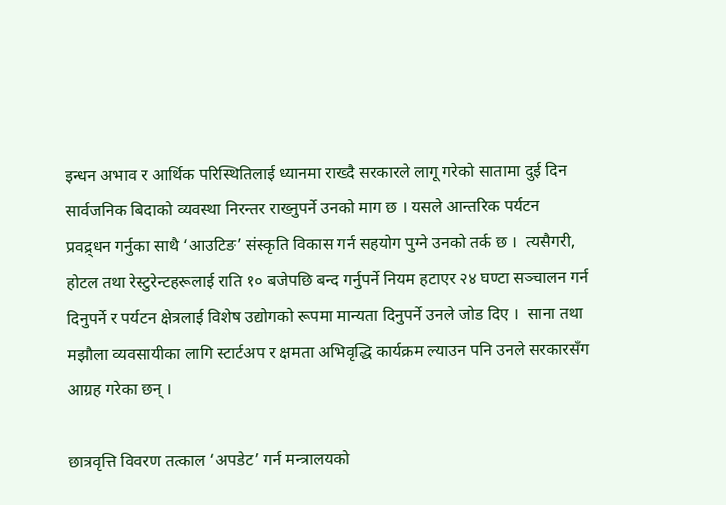इन्धन अभाव र आर्थिक परिस्थितिलाई ध्यानमा राख्दै सरकारले लागू गरेको सातामा दुई दिन सार्वजनिक बिदाको व्यवस्था निरन्तर राख्नुपर्ने उनको माग छ । यसले आन्तरिक पर्यटन प्रवद्र्धन गर्नुका साथै ‘आउटिङ’ संस्कृति विकास गर्न सहयोग पुग्ने उनको तर्क छ ।  त्यसैगरी, होटल तथा रेस्टुरेन्टहरूलाई राति १० बजेपछि बन्द गर्नुपर्ने नियम हटाएर २४ घण्टा सञ्चालन गर्न दिनुपर्ने र पर्यटन क्षेत्रलाई विशेष उद्योगको रूपमा मान्यता दिनुपर्ने उनले जोड दिए ।  साना तथा मझौला व्यवसायीका लागि स्टार्टअप र क्षमता अभिवृद्धि कार्यक्रम ल्याउन पनि उनले सरकारसँग आग्रह गरेका छन् ।

छात्रवृत्ति विवरण तत्काल ‘अपडेट’ गर्न मन्त्रालयको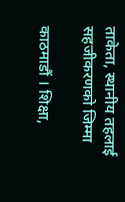ताकेता, स्थानीय तहलाई सहजीकरणको जिम्मा

काठमाडौं । शिक्षा,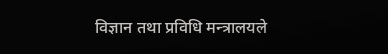विज्ञान तथा प्रविधि मन्त्रालयले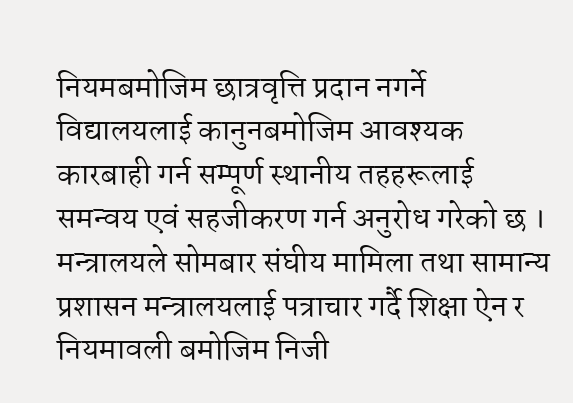नियमबमोजिम छात्रवृत्ति प्रदान नगर्ने विद्यालयलाई कानुनबमोजिम आवश्यक कारबाही गर्न सम्पूर्ण स्थानीय तहहरूलाई समन्वय एवं सहजीकरण गर्न अनुरोध गरेको छ । मन्त्रालयले सोमबार संघीय मामिला तथा सामान्य प्रशासन मन्त्रालयलाई पत्राचार गर्दै शिक्षा ऐन र नियमावली बमोजिम निजी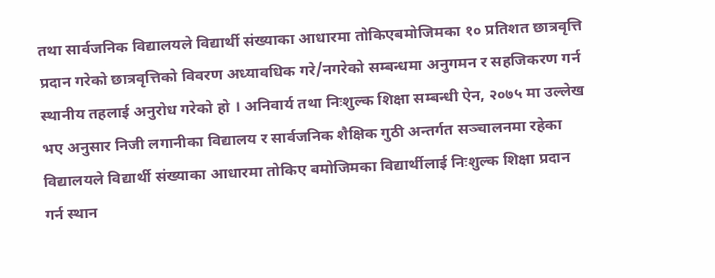तथा सार्वजनिक विद्यालयले विद्यार्थी संख्याका आधारमा तोकिएबमोजिमका १० प्रतिशत छात्रवृत्ति प्रदान गरेको छात्रवृत्तिको विवरण अध्यावधिक गरे/नगरेको सम्बन्धमा अनुगमन र सहजिकरण गर्न स्थानीय तहलाई अनुरोध गरेको हो । अनिवार्य तथा निःशुल्क शिक्षा सम्बन्धी ऐन, २०७५ मा उल्लेख भए अनुसार निजी लगानीका विद्यालय र सार्वजनिक शैक्षिक गुठी अन्तर्गत सञ्चालनमा रहेका विद्यालयले विद्यार्थी संख्याका आधारमा तोकिए बमोजिमका विद्यार्थीलाई निःशुल्क शिक्षा प्रदान गर्न स्थान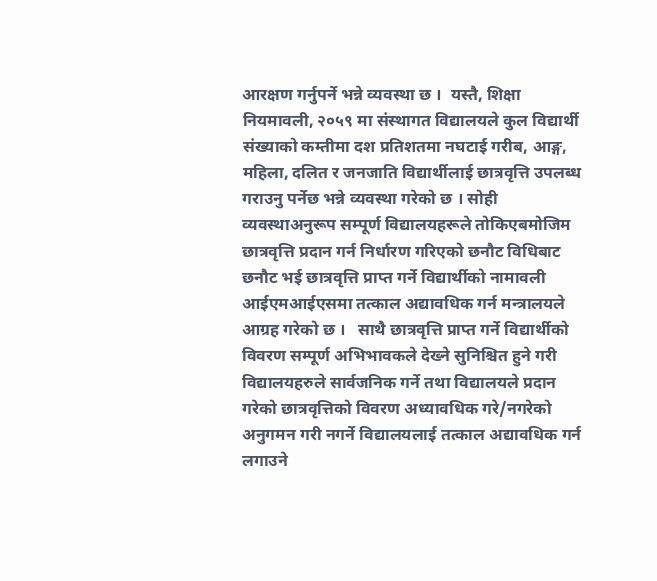आरक्षण गर्नुपर्ने भन्ने व्यवस्था छ ।  यस्तै, शिक्षा नियमावली, २०५९ मा संस्थागत विद्यालयले कुल विद्यार्थी संख्याको कम्तीमा दश प्रतिशतमा नघटाई गरीब, आङ्ग, महिला, दलित र जनजाति विद्यार्थीलाई छात्रवृत्ति उपलब्ध गराउनु पर्नेछ भन्ने व्यवस्था गरेको छ । सोही व्यवस्थाअनुरूप सम्पूर्ण विद्यालयहरूले तोकिएबमोजिम छात्रवृत्ति प्रदान गर्न निर्धारण गरिएको छनौट विधिबाट छनौट भई छात्रवृत्ति प्राप्त गर्ने विद्यार्थीको नामावली आईएमआईएसमा तत्काल अद्यावधिक गर्न मन्त्रालयले आग्रह गरेको छ ।   साथै छात्रवृत्ति प्राप्त गर्ने विद्यार्थीको विवरण सम्पूर्ण अभिभावकले देख्ने सुनिश्चित हुने गरी विद्यालयहरुले सार्वजनिक गर्ने तथा विद्यालयले प्रदान गरेको छात्रवृत्तिको विवरण अध्यावधिक गरे/नगरेको अनुगमन गरी नगर्ने विद्यालयलाई तत्काल अद्यावधिक गर्न लगाउने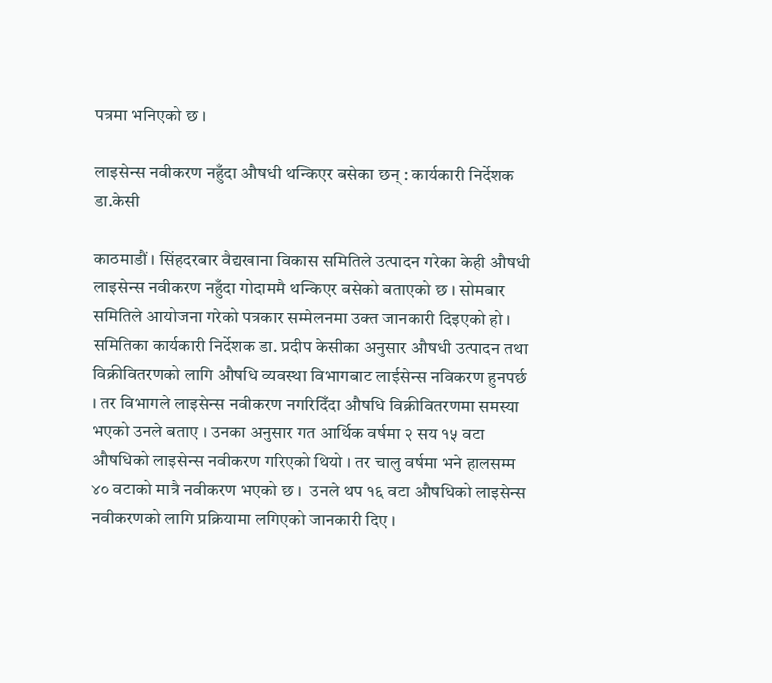पत्रमा भनिएको छ ।

लाइसेन्स नवीकरण नहुँदा औषधी थन्किएर बसेका छन् : कार्यकारी निर्देशक डा.केसी

काठमाडौं । सिंहदरबार वैद्यखाना विकास समितिले उत्पादन गरेका केही औषधी लाइसेन्स नवीकरण नहुँदा गोदाममै थन्किएर बसेको बताएको छ । सोमबार समितिले आयोजना गरेको पत्रकार सम्मेलनमा उक्त जानकारी दिइएको हो ।  समितिका कार्यकारी निर्देशक डा. प्रदीप केसीका अनुसार औषधी उत्पादन तथा विक्रीवितरणको लागि औषधि व्यवस्था विभागबाट लाईसेन्स नविकरण हुनपर्छ । तर विभागले लाइसेन्स नवीकरण नगरिदिँदा औषधि विक्रीवितरणमा समस्या भएको उनले बताए । उनका अनुसार गत आर्थिक वर्षमा २ सय १५ वटा औषधिको लाइसेन्स नवीकरण गरिएको थियो । तर चालु वर्षमा भने हालसम्म ४० वटाको मात्रै नवीकरण भएको छ ।  उनले थप १६ वटा औषधिको लाइसेन्स नवीकरणको लागि प्रक्रियामा लगिएको जानकारी दिए ।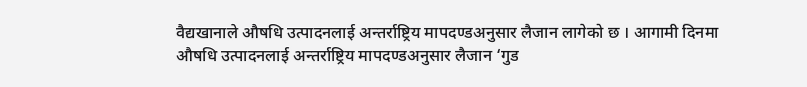वैद्यखानाले औषधि उत्पादनलाई अन्तर्राष्ट्रिय मापदण्डअनुसार लैजान लागेको छ । आगामी दिनमा औषधि उत्पादनलाई अन्तर्राष्ट्रिय मापदण्डअनुसार लैजान ‘गुड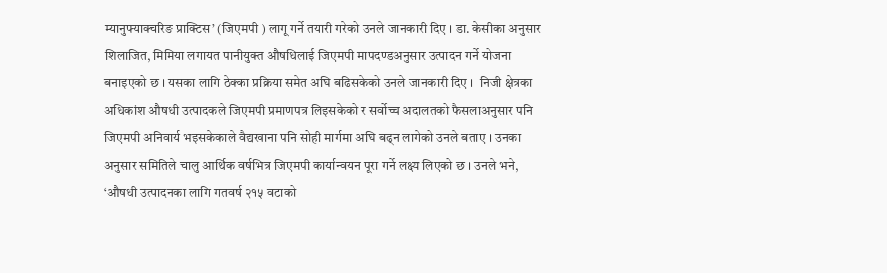म्यानुफ्याक्चरिङ प्राक्टिस’ (जिएमपी ) लागू गर्ने तयारी गरेको उनले जानकारी दिए । डा. केसीका अनुसार शिलाजित, मिमिया लगायत पानीयुक्त औषधिलाई जिएमपी मापदण्डअनुसार उत्पादन गर्ने योजना बनाइएको छ । यसका लागि ठेक्का प्रक्रिया समेत अघि बढिसकेको उनले जानकारी दिए ।  निजी क्षेत्रका अधिकांश औषधी उत्पादकले जिएमपी प्रमाणपत्र लिइसकेको र सर्वोच्च अदालतको फैसलाअनुसार पनि जिएमपी अनिवार्य भइसकेकाले वैद्यखाना पनि सोही मार्गमा अघि बढ्न लागेको उनले बताए । उनका अनुसार समितिले चालु आर्थिक वर्षभित्र जिएमपी कार्यान्वयन पूरा गर्ने लक्ष्य लिएको छ । उनले भने, ‘औषधी उत्पादनका लागि गतवर्ष २१५ वटाको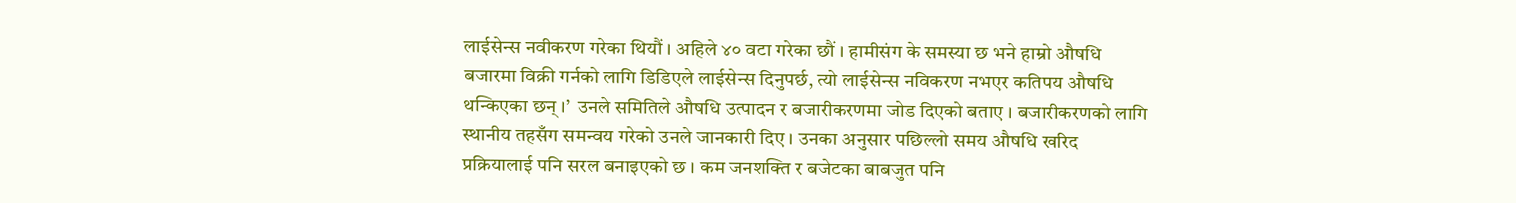लाईसेन्स नवीकरण गरेका थियौं । अहिले ४० वटा गरेका छौं । हामीसंग के समस्या छ भने हाम्रो औषधि बजारमा विक्री गर्नको लागि डिडिएले लाईसेन्स दिनुपर्छ, त्यो लाईसेन्स नविकरण नभएर कतिपय औषधि थन्किएका छन् ।’  उनले समितिले औषधि उत्पादन र बजारीकरणमा जोड दिएको बताए । बजारीकरणको लागि स्थानीय तहसँग समन्वय गरेको उनले जानकारी दिए । उनका अनुसार पछिल्लो समय औषधि खरिद प्रक्रियालाई पनि सरल बनाइएको छ । कम जनशक्ति र बजेटका बाबजुत पनि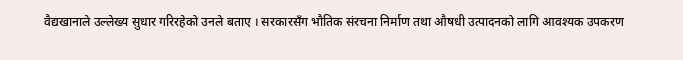वैद्यखानाले उल्लेख्य सुधार गरिरहेको उनले बताए । सरकारसँग भौतिक संरचना निर्माण तथा औषधी उत्पादनको लागि आवश्यक उपकरण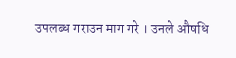उपलब्ध गराउन माग गरे । उनले औषधि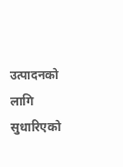उत्पादनको लागि सुधारिएको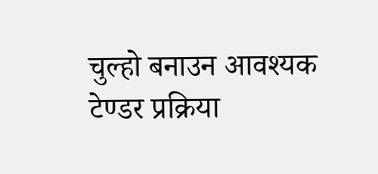चुल्हो बनाउन आवश्यक टेण्डर प्रक्रिया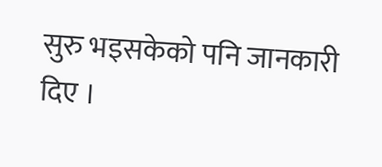सुरु भइसकेको पनि जानकारी दिए ।